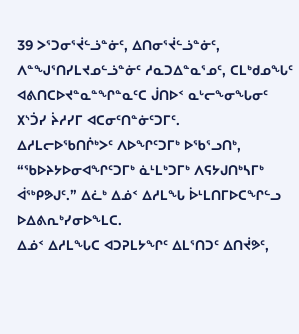39 ᐳᕐᑐᓂᕐᔫᓪᓘᓐᓃᑦ, ᐃᑎᓂᕐᔫᓪᓘᓐᓃᑦ, ᐱᓐᖑᕐᑎᓯᒪᔪᓄᓪᓘᓐᓃᑦ ᓱᓇᑐᐃᓐᓇᕐᓄᑦ, ᑕᒪᒃᑯᓄᖓᑦ ᐊᕕᑎᑕᐅᔪᓐᓇᓐᖏᓐᓇᑦᑕ ᒎᑎᐅᑉ ᓇᒡᓕᖕᓂᖓᓂᑦ ᙭ᔅᑑᓯ ᔩᓱᓯᒥ ᐊᑕᓂᑦᑎᓐᓃᑦᑐᒥᑦ.
ᐃᓱᒪᓕᐅᖃᑎᒌᒃᐳᑦ ᐱᐅᖏᑦᑐᒥᒃ ᐅᖃᕐᓗᑎᒃ, “ᖃᐅᔨᔭᐅᓂᐊᖏᑦᑐᒥᒃ ᓈᒻᒪᒃᑐᒥᒃ ᐱᕋᔭᒍᑎᒃᓴᒥᒃ ᐋᖅᑭᕗᒍᑦ.” ᐃᓛᒃ ᐃᓅᑉ ᐃᓱᒪᖓ ᐆᒻᒪᑎᒥᐅᑕᖏᓪᓗ ᐅᐃᕕᕆᒃᓯᓂᐅᖕᒪᑕ.
ᐃᓅᑉ ᐃᓱᒪᖓᑕ ᐊᑐᕈᒪᔭᖏᑦ ᐃᒪᕐᑎᑐᑦ ᐃᑎᔫᕗᑦ,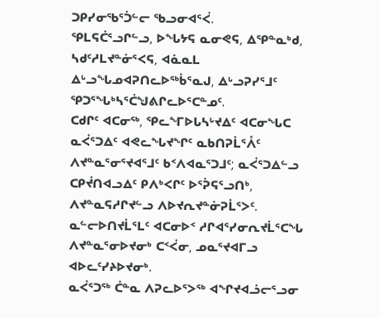ᑐᑭᓯᓂᖃᕐᑑᓪᓕ ᖃᓗᓂᐊᕐᐹ.
ᕿᒪᕋᑖᕐᓗᒋᓪᓗ, ᐅᖓᔭᕋ ᓇᓂᕙᕋ, ᐃᕿᓐᓇᒃᑯ, ᓴᑯᑦᓱᒪᔪᓐᓃᕐᐸᕋ, ᐊᓈᓇᒪ ᐃᒡᓗᖓᓄᐊᕈᑎᓚᐅᖅᑳᕐᓇᒍ, ᐃᒡᓗᕈᓯᕐᒧᑦ ᕿᑐᕐᖓᒃᓴᕐᑖᖑᕕᒋᓚᐅᕐᑕᓐᓄᑦ.
ᑕᑯᒋᑦ ᐊᑕᓂᖅ, ᕿᓚᖕᒥᐅᒐᓴᒡᔪᐃᑦ ᐊᑕᓂᖓᑕ ᓇᐹᕐᑐᐃᑦ ᐊᕙᓚᖓᔪᖏᑦ ᓇᑲᑎᕈᒫᕐᐰᑦ ᐱᔪᓐᓇᕐᓂᕐᔪᐊᕐᒧᑦ ᑲᑉᐱᐊᓇᕐᑐᒧᑦ; ᓇᐹᕐᑐᐃᓪᓗ ᑕᑭᔫᑎᐊᓗᐃᑦ ᑭᐱᒃᐸᒋᑦ ᐅᕐᕉᕋᕐᓗᑎᒃ, ᐱᔪᓐᓇᕋᓱᒋᔪᓪᓗ ᐱᐅᔪᕆᔪᓐᓃᕈᒫᕐᐳᑦ.
ᓇᓪᓕᐅᑎᔪᒫᕐᒪᑦ ᐊᑕᓂᐅᑉ ᓱᒋᐊᕐᓯᓂᕆᔪᒫᕐᑕᖓ ᐱᔪᓐᓇᕐᓂᐅᔪᓂᒃ ᑕᑉᐹᓂ, ᓄᓇᕐᔪᐊᒥᓗ ᐊᐅᓚᑦᓯᔨᐅᔪᓂᒃ.
ᓇᐹᕐᑐᖅ ᑖᓐᓇ ᐱᕈᓚᐅᕐᐳᖅ ᐊᖏᔪᐊᓘᓕᕐᓗᓂ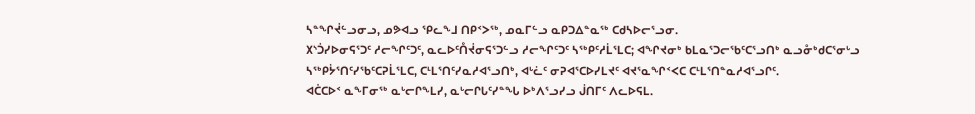ᓴᓐᖏᔫᓪᓗᓂᓗ, ᓄᕗᐊᓗ ᕿᓚᖕᒧ ᑎᑭᑉᐳᖅ, ᓄᓇᒥᓪᓗ ᓇᑭᑐᐃᓐᓇᖅ ᑕᑯᓴᐅᓕᕐᓗᓂ.
᙭ᔅᑑᓯᐅᓂᕋᕐᑐᑦ ᓱᓕᖏᑦᑐᑦ, ᓇᓚᐅᑦᑍᔫᓂᕋᕐᑐᓪᓗ ᓱᓕᖏᑦᑐᑦ ᓴᖅᑭᑦᓱᒫᕐᒪᑕ; ᐊᖏᔪᓂᒃ ᑲᒪᓇᕐᑐᓕᖃᑦᑕᕐᓗᑎᒃ ᓇᓗᓁᒃᑯᑕᕐᓂᒡᓗ ᓴᖅᑭᔮᕐᑎᑦᓯᖃᑦᑕᕈᒫᕐᒪᑕ, ᑕᒻᒪᕐᑎᑦᓯᓇᓱᐊᕐᓗᑎᒃ, ᐊᒡᓛᑦ ᓂᕈᐊᕐᑕᐅᓯᒪᔪᑦ ᐊᔪᕐᓇᖏᑉᐸᑕ ᑕᒻᒪᕐᑎᓐᓇᓱᐊᕐᓗᒋᑦ.
ᐊᑖᑕᐅᑉ ᓇᖕᒥᓂᖅ ᓇᒡᓕᒋᖕᒪᓯ, ᓇᒡᓕᒋᒐᑦᓯᓐᖓ ᐅᒃᐱᕐᓗᓯᓗ ᒎᑎᒥᑦ ᐱᓚᐅᕋᒪ.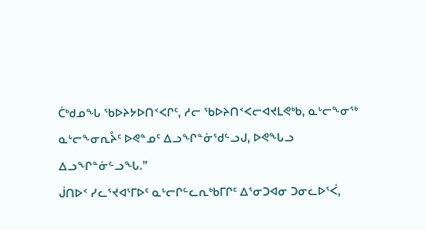ᑖᒃᑯᓄᖓ ᖃᐅᔨᔭᐅᑎᑉᐸᒋᑦ, ᓱᓕ ᖃᐅᔨᑎᑉᐸᓕᐊᔪᒪᕙᒃᑲ, ᓇᒡᓕᖕᓂᖅ ᓇᒡᓕᖕᓂᕆᔧᑦ ᐅᕙᓐᓄᑦ ᐃᓗᖏᓐᓃᖁᓪᓗᒍ, ᐅᕙᖓᓗ ᐃᓗᖏᓐᓃᓪᓗᖓ.”
ᒎᑎᐅᑉ ᓯᓚᕐᔪᐊᕐᒥᐅᑦ ᓇᒡᓕᒋᓪᓚᕆᒃᑲᒥᒋᑦ ᐃᕐᓂᑐᐊᓂ ᑐᓂᓚᐅᕐᐹ,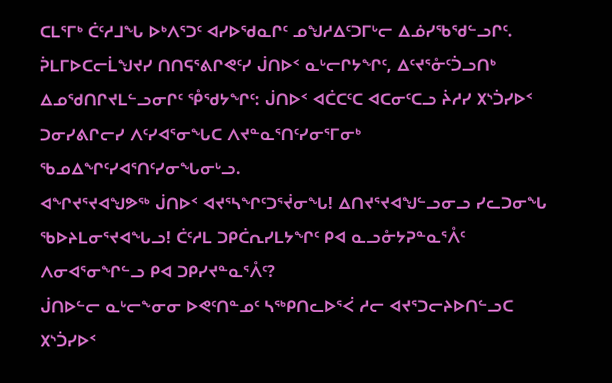ᑕᒪᕐᒥᒃ ᑖᑦᓱᒧᖓ ᐅᒃᐱᕐᑐᑦ ᐊᓯᐅᖁᓇᒋᑦ ᓄᖑᓱᐃᑦᑐᒥᒡᓕ ᐃᓅᓯᖃᖁᓪᓗᒋᑦ.
ᕉᒪᒥᐅᑕᓕᒫᖑᔪᓯ ᑎᑎᕋᕐᕕᒋᕙᑦᓯ ᒎᑎᐅᑉ ᓇᒡᓕᒋᔭᖏᑦ, ᐃᑦᔪᕐᓁᑦᑑᓗᑎᒃ ᐃᓄᖁᑎᒋᔪᒪᓪᓗᓂᒋᑦ ᕾᖁᔭᖏᑦ: ᒎᑎᐅᑉ ᐊᑖᑕᑦᑕ ᐊᑕᓂᑦᑕᓗ ᔩᓱᓯ ᙭ᔅᑑᓯᐅᑉ ᑐᓂᓯᕕᒋᓕᓯ ᐱᑦᓯᐊᕐᓂᖓᑕ ᐱᔪᓐᓇᕐᑎᑦᓯᓂᕐᒥᓂᒃ ᖃᓄᐃᖏᑦᓯᐊᕐᑎᑦᓯᓂᖓᓂᒡᓗ.
ᐊᖏᔪᕐᔪᐊᖑᕗᖅ ᒎᑎᐅᑉ ᐊᔪᕐᓴᖏᑦᑐᕐᔫᓂᖓ! ᐃᑎᔪᕐᔪᐊᖑᓪᓗᓂᓗ ᓯᓚᑐᓂᖓ ᖃᐅᔨᒪᓂᕐᔪᐊᖓᓗ! ᑖᑦᓱᒪ ᑐᑭᑖᕆᓯᒪᔭᖏᑦ ᑭᐊ ᓇᓗᓁᔭᕈᓐᓇᕐᐰᑦ ᐱᓂᐊᕐᓂᖏᓪᓗ ᑭᐊ ᑐᑭᓯᔪᓐᓇᕐᐰᑦ?
ᒎᑎᐅᓪᓕ ᓇᒡᓕᖕᓂᓂ ᐅᕙᑦᑎᓐᓄᑦ ᓴᖅᑭᑎᓚᐅᕐᐹ ᓱᓕ ᐊᔪᕐᑐᓕᔨᐅᑎᓪᓗᑕ ᙭ᔅᑑᓯᐅᑉ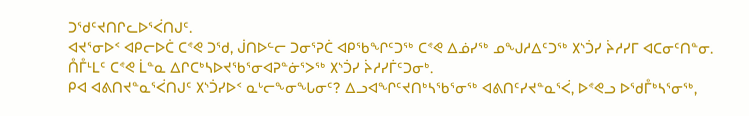ᑐᖁᑦᔪᑎᒋᓚᐅᕐᐹᑎᒍᑦ.
ᐊᔪᕐᓂᐅᑉ ᐊᑭᓕᐅᑖ ᑕᕝᕙ ᑐᖁ, ᒎᑎᐅᓪᓕ ᑐᓂᕐᕈᑖ ᐊᑭᖃᖏᑦᑐᖅ ᑕᕝᕙ ᐃᓅᓯᖅ ᓄᖑᓱᐃᑦᑐᖅ ᙭ᔅᑑᓯ ᔩᓱᓯᒥ ᐊᑕᓂᑦᑎᓐᓂ.
ᑍᒤᒻᒪᑦ ᑕᕝᕙ ᒫᓐᓇ ᐃᒋᑕᒃᓴᐅᔪᖃᕐᓂᐊᕈᓐᓃᕐᐳᖅ ᙭ᔅᑑᓯ ᔩᓱᓯᒦᑦᑐᓂᒃ.
ᑭᐊ ᐊᕕᑎᔪᓐᓇᕐᐹᑎᒍᑦ ᙭ᔅᑑᓯᐅᑉ ᓇᒡᓕᖕᓂᖓᓂᑦ? ᐃᓗᐊᖏᑦᔪᑎᒃᓴᖃᕐᓂᖅ ᐊᕕᑎᑦᓯᔪᓐᓇᕐᐹ, ᐅᕝᕙᓗ ᐅᖁᒤᒃᓴᕐᓂᖅ,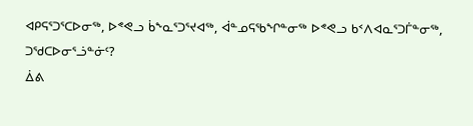ᐊᑭᕋᕐᑐᕐᑕᐅᓂᖅ, ᐅᕝᕙᓗ ᑳᖕᓇᕐᑐᕐᔪᐊᖅ, ᐋᓐᓄᕋᖃᖏᓐᓂᖅ ᐅᕝᕙᓗ ᑲᑉᐱᐊᓇᕐᑐᒦᓐᓂᖅ, ᑐᖁᑕᐅᓂᕐᓘᓐᓃᑦ?
ᐄᕕ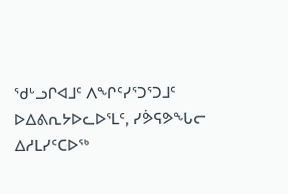ᖁᒡᓗᒋᐊᒧᑦ ᐱᖏᑦᓯᕐᑐᕐᑐᒧᑦ ᐅᐃᕕᕆᔭᐅᓚᐅᕐᒪᑦ, ᓯᕘᕋᕗᖓᓕ ᐃᓱᒪᓯᑦᑕᐅᖅ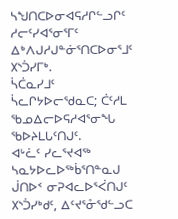ᓴᖑᑎᑕᐅᓂᐊᕋᓱᒋᓪᓗᒋᑦ ᓱᓕᑦᓯᐊᕐᓂᕐᒥᑦ ᐃᒃᐱᒍᓱᒍᓐᓃᕐᑎᑕᐅᓂᕐᒧᑦ ᙭ᔅᑑᓯᒥᒃ.
ᓵᑖᓇᓯᒧᑦ ᓵᓚᒋᔭᐅᓕᖁᓇᑕ; ᑖᑦᓱᒪ ᖃᓄᐃᓕᐅᕋᓱᐊᕐᓂᖓ ᖃᐅᔨᒪᒐᑦᑎᒍᑦ.
ᐊᒡᓛᑦ ᓯᓚᕐᔪᐊᖅ ᓴᓇᔭᐅᓚᐅᖅᑳᕐᑎᓐᓇᒍ ᒎᑎᐅᑉ ᓂᕈᐊᓚᐅᕐᐹᑎᒍᑦ ᙭ᔅᑑᓯᒃᑯᑦ, ᐃᑦᔪᕐᓁᖁᓪᓗᑕ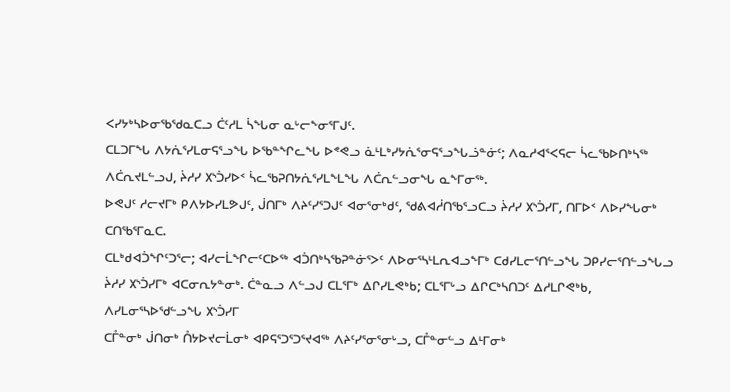ᐸᓯᔭᒃᓴᐅᓂᖃᖁᓇᑕᓗ ᑖᑦᓱᒪ ᓵᖓᓂ ᓇᒡᓕᖕᓂᕐᒥᒍᑦ.
ᑕᒪᑐᒥᖓ ᐱᔭᕇᕐᓯᒪᓂᕋᕐᓗᖓ ᐅᖃᓐᖏᓚᖓ ᐅᕝᕙᓗ ᓈᒻᒪᒃᓯᔭᕇᕐᓂᕋᕐᓗᖓᓘᓐᓃᑦ; ᐱᓇᓱᐊᕐᐸᕋᓕ ᓵᓚᖃᐅᑎᒃᓴᖅ ᐱᑖᕆᔪᒪᓪᓗᒍ, ᔩᓱᓯ ᙭ᔅᑑᓯᐅᑉ ᓵᓚᖃᕈᑎᔭᕇᕐᓯᒪᖕᒪᖓ ᐱᑖᕆᓪᓗᓂᖓ ᓇᖕᒥᓂᖅ.
ᐅᕙᒍᑦ ᓱᓕᔪᒥᒃ ᑭᐱᔭᐅᓯᒪᕗᒍᑦ, ᒎᑎᒥᒃ ᐱᔨᑦᓯᕐᑐᒍᑦ ᐊᓂᕐᓂᒃᑯᑦ, ᖁᕕᐊᓲᑎᖃᕐᓗᑕᓗ ᔩᓱᓯ ᙭ᔅᑑᓯᒥ, ᑎᒥᐅᑉ ᐱᐅᓯᖓᓂᒃ ᑕᑎᖃᕐᒥᓇᑕ.
ᑕᒪᒃᑯᐊᑑᖏᑦᑐᕐᓕ; ᐊᓯᓕᒫᖏᓕᑦᑕᐅᖅ ᐊᑑᑎᒃᓴᖃᕈᓐᓃᕐᐳᑦ ᐱᐅᓂᕐᓴᒻᒪᕆᐊᓗᖕᒥᒃ ᑕᑯᓯᒪᓕᕐᑎᓪᓗᖓ ᑐᑭᓯᓕᕐᑎᓪᓗᖓᓗ ᔩᓱᓯ ᙭ᔅᑑᓯᒥᒃ ᐊᑕᓂᕆᔭᓐᓂᒃ. ᑖᓐᓇᓗ ᐱᓪᓗᒍ ᑕᒪᕐᒥᒃ ᐃᒋᓯᒪᕙᒃᑲ; ᑕᒪᕐᒥᒡᓗ ᐃᒋᑕᒃᓴᑎᑐᑦ ᐃᓱᒪᒋᕙᒃᑲ, ᐱᓯᒪᓂᕐᓴᐅᖁᓪᓗᖓ ᙭ᔅᑑᓯᒥ
ᑕᒤᓐᓂᒃ ᒎᑎᓂᒃ ᑍᔭᐅᔪᓕᒫᓂᒃ ᐊᑭᕋᕐᑐᕐᑐᕐᔪᐊᖅ ᐱᔨᑦᓯᕐᓂᕐᓂᒡᓗ, ᑕᒤᓐᓂᓪᓗ ᐃᒻᒥᓂᒃ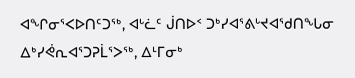ᐊᖏᓂᕐᐸᐅᑎᑦᑐᖅ, ᐊᒡᓛᑦ ᒎᑎᐅᑉ ᑐᒃᓯᐊᕐᕕᒡᔪᐊᖁᑎᖓᓂ ᐃᒃᓯᕚᕆᐊᕐᑐᕈᒫᕐᐳᖅ, ᐃᒻᒥᓂᒃ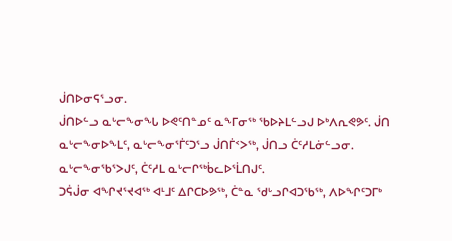ᒎᑎᐅᓂᕋᕐᓗᓂ.
ᒎᑎᐅᓪᓗ ᓇᒡᓕᖕᓂᖓ ᐅᕙᑦᑎᓐᓄᑦ ᓇᖕᒥᓂᖅ ᖃᐅᔨᒪᓪᓗᒍ ᐅᒃᐱᕆᕙᕗᑦ. ᒎᑎ ᓇᒡᓕᖕᓂᐅᖕᒪᑦ, ᓇᒡᓕᖕᓂᕐᒦᑦᑐᕐᓗ ᒎᑎᒦᑉᐳᖅ, ᒎᑎᓗ ᑖᑦᓱᒪᓃᓪᓗᓂ.
ᓇᒡᓕᖕᓂᖃᕐᐳᒍᑦ, ᑖᑦᓱᒪ ᓇᒡᓕᒋᖅᑳᓚᐅᕐᒫᑎᒍᑦ.
ᑐᕌᒎᓂ ᐊᖏᔪᕐᔪᐊᖅ ᐊᒻᒧᑦ ᐃᒋᑕᐅᕗᖅ, ᑖᓐᓇ ᖁᒡᓗᒋᐊᑐᖃᖅ, ᐱᐅᖏᑦᑐᒥᒃ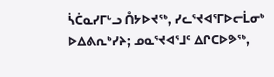ᓵᑖᓇᓯᒥᒡᓗ ᑍᔭᐅᔪᖅ, ᓯᓚᕐᔪᐊᕐᒥᐅᓕᒫᓂᒃ ᐅᐃᕕᕆᒃᓯᔨ; ᓄᓇᕐᔪᐊᕐᒧᑦ ᐃᒋᑕᐅᕗᖅ,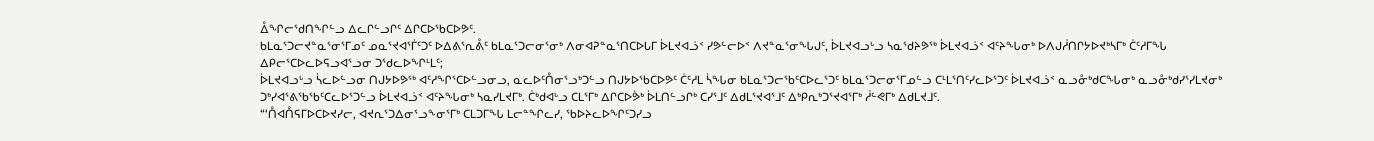ᐂᖏᓕᖁᑎᖏᓪᓗ ᐃᓚᒋᓪᓗᒋᑦ ᐃᒋᑕᐅᖃᑕᐅᕗᑦ.
ᑲᒪᓇᕐᑐᓕᔪᓐᓇᕐᓂᕐᒥᓄᑦ ᓄᓇᕐᔪᐊᕐᒦᑦᑐᑦ ᐅᐃᕕᕐᕆᕔᑦ ᑲᒪᓇᕐᑐᓕᓂᕐᓂᒃ ᐱᓂᐊᕈᓐᓇᕐᑎᑕᐅᒐᒥ ᐆᒪᔪᐊᓘᑉ ᓯᕗᓪᓕᐅᑉ ᐱᔪᓐᓇᕐᓂᖓᒍᑦ, ᐆᒪᔪᐊᓗᒡᓗ ᓴᓇᖁᔨᕗᖅ ᐆᒪᔪᐊᓘᑉ ᐊᑦᔨᖓᓂᒃ ᐅᐱᒍᓲᑎᒋᔭᐅᔪᒃᓴᒥᒃ ᑖᑦᓱᒥᖓ ᐃᑭᓕᕐᑕᐅᓚᐅᕋᓗᐊᕐᓗᓂ ᑐᖁᓚᐅᖏᒻᒪᑦ;
ᐆᒪᔪᐊᓗᒡᓗ ᓵᓚᐅᓪᓗᓂ ᑎᒍᔭᐅᕗᖅ ᐊᑦᓱᖏᕐᑕᐅᓪᓗᓂᓗ, ᓇᓚᐅᑦᑍᓂᕐᓗᒃᑐᓪᓗ ᑎᒍᔭᐅᖃᑕᐅᕗᑦ ᑖᑦᓱᒪ ᓵᖓᓂ ᑲᒪᓇᕐᑐᓕᖃᑦᑕᐅᓚᕐᑐᑦ ᑲᒪᓇᕐᑐᓕᓂᕐᒥᓄᓪᓗ ᑕᒻᒪᕐᑎᑦᓯᓚᐅᕐᑐᑦ ᐆᒪᔪᐊᓘᑉ ᓇᓗᓁᒃᑯᑕᖓᓂᒃ ᓇᓗᓁᒃᑯᓯᕐᓯᒪᔪᓂᒃ ᑐᒃᓯᐊᕐᕕᖃᖃᑦᑕᓚᐅᕐᑐᓪᓗ ᐆᒪᔪᐊᓘᑉ ᐊᑦᔨᖓᓂᒃ ᓴᓇᓯᒪᔪᒥᒃ. ᑖᒃᑯᐊᒡᓗ ᑕᒪᕐᒥᒃ ᐃᒋᑕᐅᕘᒃ ᐆᒪᑎᓪᓗᒋᒃ ᑕᓯᕐᒧᑦ ᐃᑯᒪᕐᔪᐊᕐᒧᑦ ᐃᒃᑭᕆᒃᑐᕐᔪᐊᕐᒥᒃ ᓲᓪᕙᒥᒃ ᐃᑯᒪᔪᒧᑦ.
“‘ᑍᐊᑍᕋᒥᐅᑕᐅᔪᓯᓕ, ᐊᔪᕆᕐᑐᐃᓂᕐᓗᖕᓂᕐᒥᒃ ᑕᒪᑐᒥᖓ ᒪᓕᓐᖏᓚᓯ, ᖃᐅᔨᓚᐅᖏᑦᑐᓯᓗ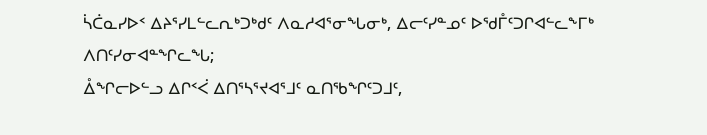ᓵᑖᓇᓯᐅᑉ ᐃᔨᕐᓯᒪᓪᓚᕆᒃᑐᒃᑯᑦ ᐱᓇᓱᐊᕐᓂᖓᓂᒃ, ᐃᓕᑦᓯᓐᓄᑦ ᐅᖁᒤᑦᑐᒋᐊᓪᓚᖕᒥᒃ ᐱᑎᑦᓯᓂᐊᓐᖏᓚᖓ;
ᐂᖏᓕᐅᓪᓗ ᐃᒋᑉᐹ ᐃᑎᕐᓴᕐᔪᐊᕐᒧᑦ ᓇᑎᖃᖏᑦᑐᒧᑦ,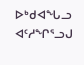ᐅᒃᑯᐊᖓᓗ ᐊᑦᓱᖏᕐᓗᒍ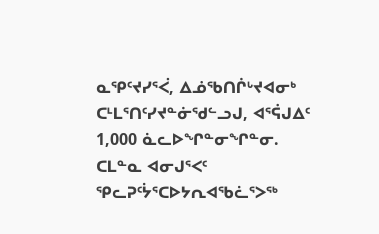ᓇᕿᑦᔪᓯᕐᐹ, ᐃᓅᖃᑎᒌᒡᔪᐊᓂᒃ ᑕᒻᒪᕐᑎᑦᓯᔪᓐᓃᖁᓪᓗᒍ, ᐊᕐᕌᒍᐃᑦ 1,000 ᓈᓚᐅᖏᓐᓂᖏᓐᓂ. ᑕᒪᓐᓇ ᐊᓂᒍᕐᐸᑦ ᕿᓚᕈᑦᔮᕐᑕᐅᔭᕆᐊᖃᓛᕐᐳᖅ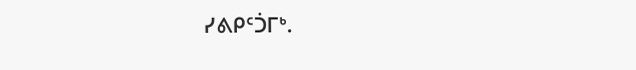ᓯᕕᑭᑦᑑᒥᒃ.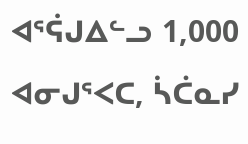ᐊᕐᕌᒍᐃᓪᓗ 1,000 ᐊᓂᒍᕐᐸᑕ, ᓵᑖᓇᓯ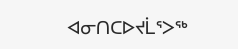ᐊᓂᑎᑕᐅᔪᒫᕐᐳᖅ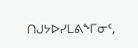ᑎᒍᔭᐅᓯᒪᕕᖕᒥᓂᑦ,